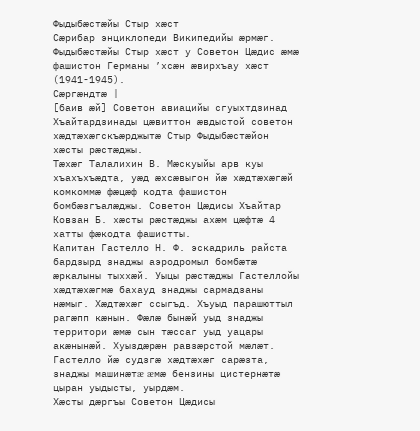Фыдыбæстæйы Стыр хæст
Сæрибар энциклопеди Википедийы æрмæг.
Фыдыбæстæйы Стыр хæст у Советон Цæдис æмæ фашистон Германы ’хсæн æвирхъау хæст (1941-1945).
Сæргæндтæ |
[баив æй] Советон авиацийы сгуыхтдзинад
Хъайтардзинады цæвиттон æвдыстой советон хæдтæхæгскъæрджытæ Стыр Фыдыбæстæйон хæсты рæстæджы.
Тæхæг Талалихин В. Мæскуыйы арв куы хъахъхъæдта, уæд æхсæвыгон йæ хæдтæхæгæй комкоммæ фæцæф кодта фашистон бомбæзгъалæджы. Советон Цæдисы Хъайтар Ковзан Б. хæсты рæстæджы ахæм цæфтæ 4 хатты фæкодта фашистты.
Капитан Гастелло Н. Ф. эскадриль райста бардзырд знаджы аэродромыл бомбæтæ æркалыны тыххæй. Уыцы рæстæджы Гастеллойы хæдтæхæгмæ бахауд знаджы сармадзаны нæмыг. Хæдтæхæг ссыгъд. Хъуыд парашюттыл рагæпп кæнын. Фæлæ бынæй уыд знаджы территори æмæ сын тæссаг уыд уацары акæнынæй. Хуыздæрæн равзæрстой мæлæт. Гастелло йæ судзгæ хæдтæхæг сарæзта, знаджы машинæтæ æмæ бензины цистернæтæ цыран уыдысты, уырдæм.
Хæсты дæргъы Советон Цæдисы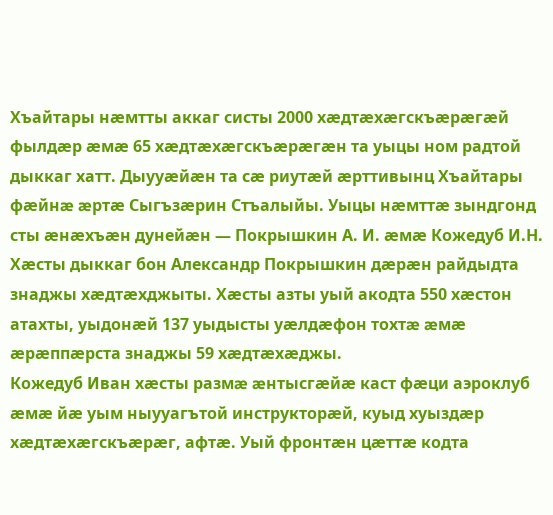Хъайтары нæмтты аккаг систы 2000 хæдтæхæгскъæрæгæй фылдæр æмæ 65 хæдтæхæгскъæрæгæн та уыцы ном радтой дыккаг хатт. Дыууæйæн та сæ риутæй æрттивынц Хъайтары фæйнæ æртæ Сыгъзæрин Стъалыйы. Уыцы нæмттæ зындгонд сты æнæхъæн дунейæн — Покрышкин А. И. æмæ Кожедуб И.Н.
Хæсты дыккаг бон Александр Покрышкин дæрæн райдыдта знаджы хæдтæхджыты. Хæсты азты уый акодта 550 хæстон атахты, уыдонæй 137 уыдысты уæлдæфон тохтæ æмæ æрæппæрста знаджы 59 хæдтæхæджы.
Кожедуб Иван хæсты размæ æнтысгæйæ каст фæци аэроклуб æмæ йæ уым ныууагътой инструкторæй, куыд хуыздæр хæдтæхæгскъæрæг, афтæ. Уый фронтæн цæттæ кодта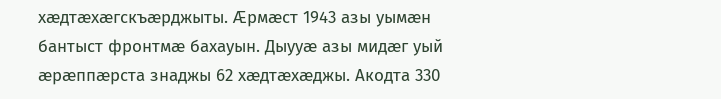хæдтæхæгскъæрджыты. Æрмæст 1943 азы уымæн бантыст фронтмæ бахауын. Дыууæ азы мидæг уый æрæппæрста знаджы 62 хæдтæхæджы. Акодта 330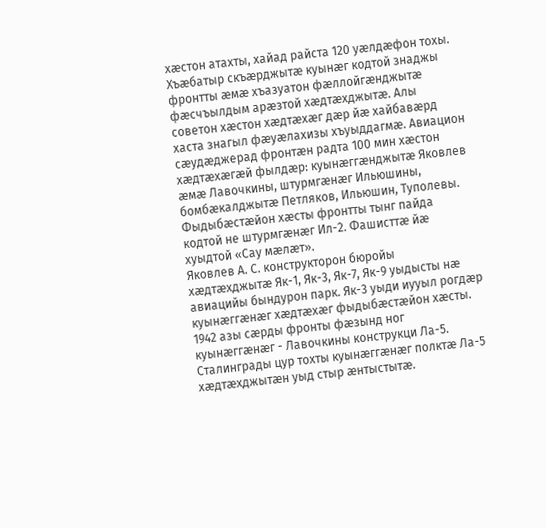хæстон атахты, хайад райста 120 уæлдæфон тохы.
Хъæбатыр скъæрджытæ куынæг кодтой знаджы фронтты æмæ хъазуатон фæллойгæнджытæ фæсчъылдым арæзтой хæдтæхджытæ. Алы советон хæстон хæдтæхæг дæр йæ хайбавæрд хаста знагыл фæуæлахизы хъуыддагмæ. Авиацион сæудæджерад фронтæн радта 100 мин хæстон хæдтæхæгæй фылдæр: куынæггæнджытæ Яковлев æмæ Лавочкины, штурмгæнæг Ильюшины, бомбæкалджытæ Петляков, Ильюшин, Туполевы.
Фыдыбæстæйон хæсты фронтты тынг пайда кодтой не штурмгæнæг Ил-2. Фашисттæ йæ хуыдтой «Сау мæлæт».
Яковлев А. С. конструкторон бюройы хæдтæхджытæ Як-1, Як-3, Як-7, Як-9 уыдысты нæ авиацийы бындурон парк. Як-3 уыди иууыл рогдæр куынæггæнæг хæдтæхæг фыдыбæстæйон хæсты.
1942 азы сæрды фронты фæзынд ног куынæггæнæг - Лавочкины конструкци Ла-5. Сталинграды цур тохты куынæггæнæг полктæ Ла-5 хæдтæхджытæн уыд стыр æнтыстытæ.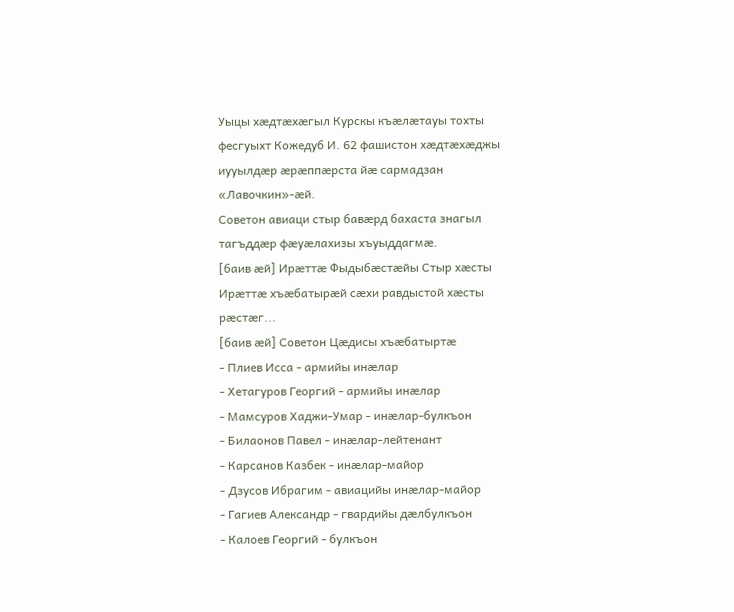Уыцы хæдтæхæгыл Курскы къæлæтауы тохты фесгуыхт Кожедуб И. 62 фашистон хæдтæхæджы иууылдæр æрæппæрста йæ сармадзан «Лавочкин»-æй.
Советон авиаци стыр бавæрд бахаста знагыл тагъддæр фæуæлахизы хъуыддагмæ.
[баив æй] Ирæттæ Фыдыбæстæйы Стыр хæсты
Ирæттæ хъæбатырæй сæхи равдыстой хæсты рæстæг...
[баив æй] Советон Цæдисы хъæбатыртæ
- Плиев Исса - армийы инæлар
- Хетагуров Георгий - армийы инæлар
- Мамсуров Хаджи-Умар - инæлар-булкъон
- Билаонов Павел - инæлар-лейтенант
- Карсанов Казбек - инæлар-майор
- Дзусов Ибрагим - авиацийы инæлар-майор
- Гагиев Александр - гвардийы дæлбулкъон
- Калоев Георгий - булкъон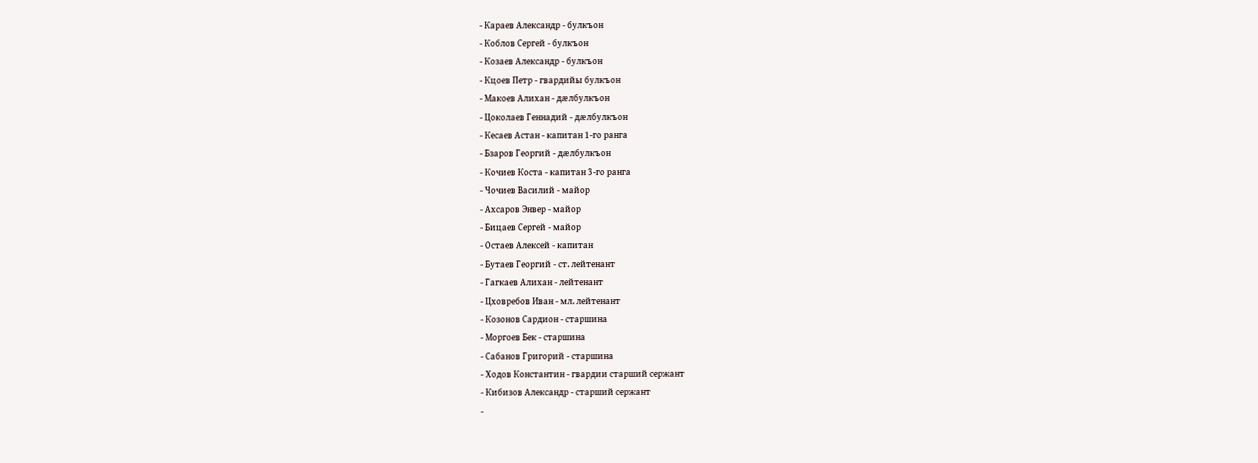- Караев Александр - булкъон
- Коблов Сергей - булкъон
- Козаев Александр - булкъон
- Кцоев Петр - гвардийы булкъон
- Макоев Алихан - дæлбулкъон
- Цоколаев Геннадий - дæлбулкъон
- Кесаев Астан - капитан 1-го ранга
- Бзаров Георгий - дæлбулкъон
- Кочиев Коста - капитан 3-го ранга
- Чочиев Василий - майор
- Ахсаров Энвер - майор
- Бицаев Сергей - майор
- Остаев Алексей - капитан
- Бутаев Георгий - ст. лейтенант
- Гагкаев Алихан - лейтенант
- Цховребов Иван - мл. лейтенант
- Козонов Сардион - старшина
- Моргоев Бек - старшина
- Сабанов Григорий - старшина
- Ходов Константин - гвардии старший сержант
- Кибизов Александр - старший сержант
-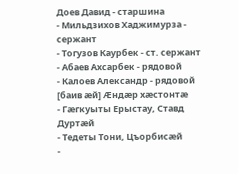Доев Давид - старшина
- Мильдзихов Хаджимурза - сержант
- Тогузов Каурбек - ст. сержант
- Абаев Ахсарбек - рядовой
- Калоев Александр - рядовой
[баив æй] Æндæр хæстонтæ
- Гæгкуыты Ерыстау, Ставд Дуртæй
- Тедеты Тони, Цъорбисæй
-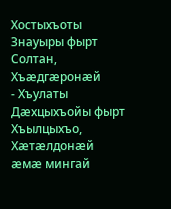Хостыхъоты Знауыры фырт Солтан, Хъæдгæронæй
- Хъулаты Дæхцыхъойы фырт Хъылцыхъо, Хæтæлдонæй
æмæ мингай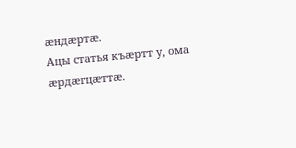æндæртæ.
Ацы статья къæртт у, ома æрдæгцæттæ.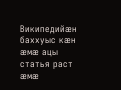Википедийæн баххуыс кæн æмæ ацы статья раст æмæ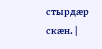стырдæр скæн. |